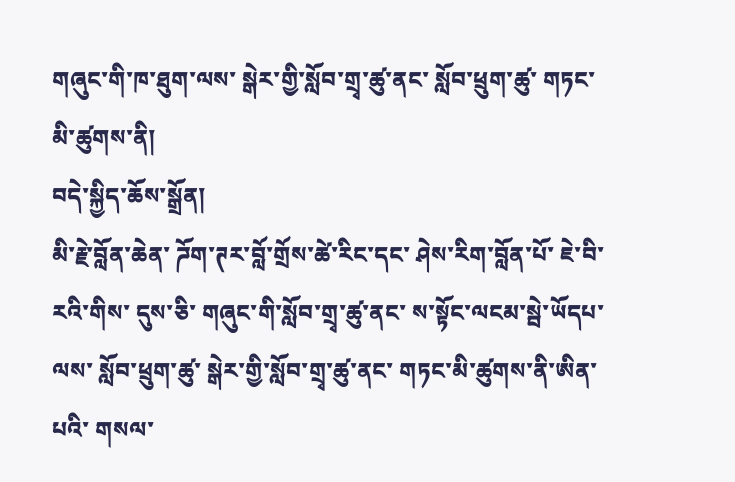གཞུང་གི་ཁ་ཐུག་ལས་ སྒེར་གྱི་སློབ་གྲྭ་ཚུ་ནང་ སློབ་ཕྲུག་ཚུ་ གཏང་མི་ཚུགས་ནི།
བདེ་སྐྱིད་ཆོས་སྒྲོན།
མི་རྗེ་བློན་ཆེན་ ཌོག་ཊར་བློ་གྲོས་ཚེ་རིང་དང་ ཤེས་རིག་བློན་པོ་ ཇེ་བི་རའི་གིས་ དུས་ཅི་ གཞུང་གི་སློབ་གྲྭ་ཚུ་ནང་ ས་སྟོང་ལངམ་སྦེ་ཡོདཔ་ལས་ སློབ་ཕྲུག་ཚུ་ སྒེར་གྱི་སློབ་གྲྭ་ཚུ་ནང་ གཏང་མི་ཚུགས་ནི་ཨིན་པའི་ གསལ་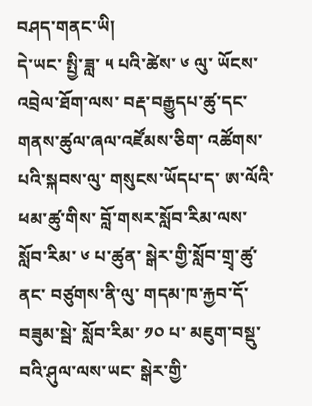བཤད་གནང་ཡི།
དེ་ཡང་ སྤྱི་ཟླ་ ༥ པའི་ཚེས་ ༦ ལུ་ ཡོངས་འབྲེལ་ཐོག་ལས་ བརྡ་བརྒྱུདཔ་ཚུ་དང་ གནས་ཚུལ་ཞལ་འཛོམས་ཅིག་ འཚོགས་པའི་སྐབས་ལུ་ གསུངས་ཡོདཔ་ད་ ཨ་ལོའི་ཕམ་ཚུ་གིས་ བློ་གསར་སློབ་རིམ་ལས་ སློབ་རིམ་ ༦ པ་ཚུན་ སྒེར་གྱི་སློབ་གྲྭ་ཚུ་ནང་ བཙུགས་ནི་ལུ་ གདམ་ཁ་རྐྱབ་དོ་བཟུམ་སྦེ་ སློབ་རིམ་ ༡༠ པ་ མཇུག་བསྡུ་བའི་ཤུལ་ལས་ཡང་ སྒེར་གྱི་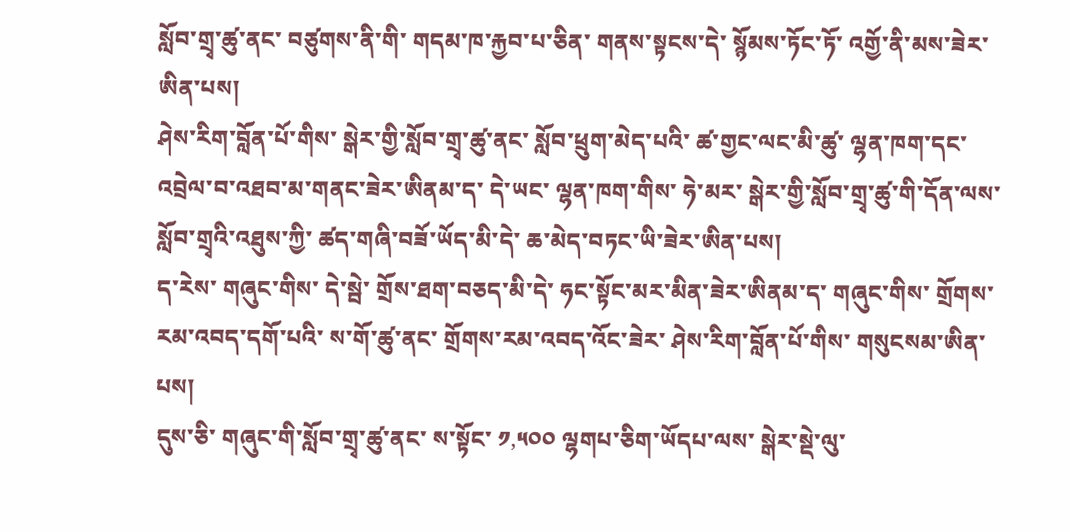སློབ་གྲྭ་ཚུ་ནང་ བཙུགས་ནི་གི་ གདམ་ཁ་རྐྱབ་པ་ཅིན་ གནས་སྟངས་དེ་ སྙོམས་ཏོང་ཏོ་ འགྱོ་ནི་མས་ཟེར་ཨིན་པས།
ཤེས་རིག་བློན་པོ་གིས་ སྒེར་གྱི་སློབ་གྲྭ་ཚུ་ནང་ སློབ་ཕྲུག་མེད་པའི་ ཚ་གྱང་ལང་མི་ཚུ་ ལྷན་ཁག་དང་ འབྲེལ་བ་འཐབ་མ་གནང་ཟེར་ཨིནམ་ད་ དེ་ཡང་ ལྷན་ཁག་གིས་ ཧེ་མར་ སྒེར་གྱི་སློབ་གྲྭ་ཚུ་གི་དོན་ལས་ སློབ་གྲྭའི་འཐུས་ཀྱི་ ཚད་གཞི་བཟོ་ཡོད་མི་དེ་ ཆ་མེད་བཏང་ཡི་ཟེར་ཨིན་པས།
ད་རེས་ གཞུང་གིས་ དེ་སྦེ་ གྲོས་ཐག་བཅད་མི་དེ་ ཧང་སྟོང་མར་མིན་ཟེར་ཨིནམ་ད་ གཞུང་གིས་ གྲོགས་རམ་འབད་དགོ་པའི་ ས་གོ་ཚུ་ནང་ གྲོགས་རམ་འབད་འོང་ཟེར་ ཤེས་རིག་བློན་པོ་གིས་ གསུངསམ་ཨིན་པས།
དུས་ཅི་ གཞུང་གི་སློབ་གྲྭ་ཚུ་ནང་ ས་སྟོང་ ༡,༥༠༠ ལྷགཔ་ཅིག་ཡོདཔ་ལས་ སྒེར་སྡེ་ལུ་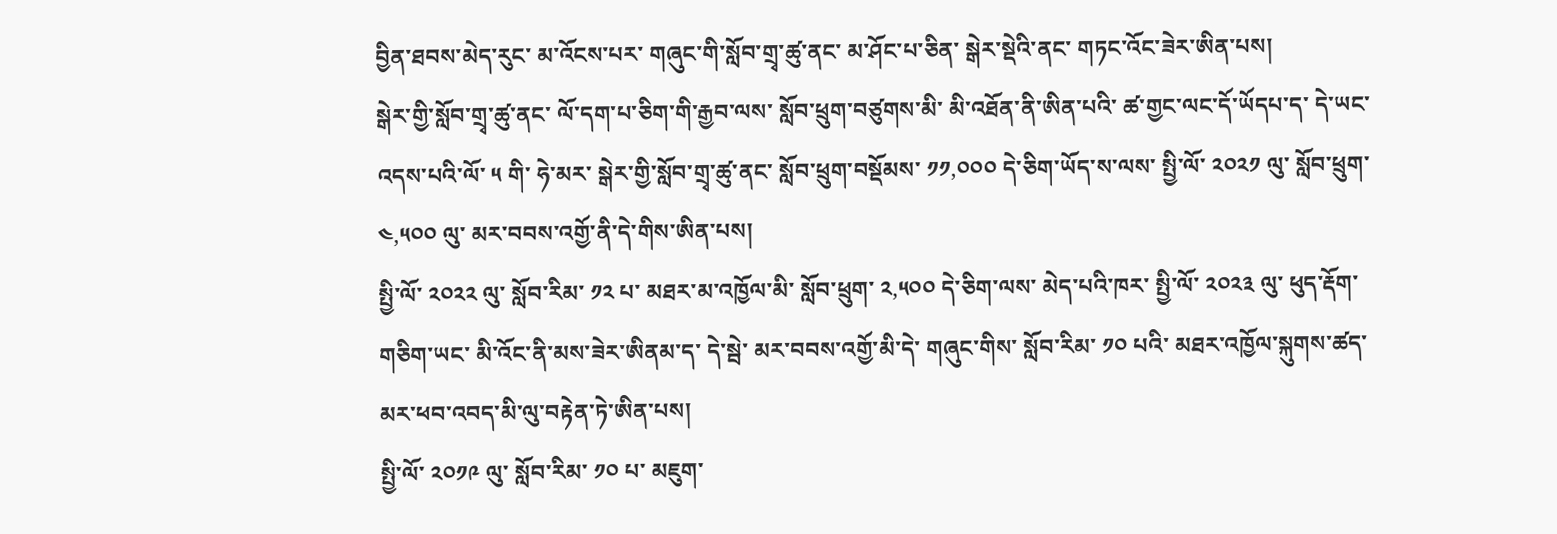བྱིན་ཐབས་མེད་རུང་ མ་འོངས་པར་ གཞུང་གི་སློབ་གྲྭ་ཚུ་ནང་ མ་ཤོང་པ་ཅིན་ སྒེར་སྡེའི་ནང་ གཏང་འོང་ཟེར་ཨིན་པས།
སྒེར་གྱི་སློབ་གྲྭ་ཚུ་ནང་ ལོ་དག་པ་ཅིག་གི་རྒྱབ་ལས་ སློབ་ཕྲུག་བཙུགས་མི་ མི་འཐོན་ནི་ཨིན་པའི་ ཚ་གྱང་ལང་དོ་ཡོདཔ་ད་ དེ་ཡང་ འདས་པའི་ལོ་ ༥ གི་ ཧེ་མར་ སྒེར་གྱི་སློབ་གྲྭ་ཚུ་ནང་ སློབ་ཕྲུག་བསྡོམས་ ༡༡,༠༠༠ དེ་ཅིག་ཡོད་ས་ལས་ སྤྱི་ལོ་ ༢༠༢༡ ལུ་ སློབ་ཕྲུག་ ༤,༥༠༠ ལུ་ མར་བབས་འགྱོ་ནི་དེ་གིས་ཨིན་པས།
སྤྱི་ལོ་ ༢༠༢༢ ལུ་ སློབ་རིམ་ ༡༢ པ་ མཐར་མ་འཁྱོལ་མི་ སློབ་ཕྲུག་ ༢,༥༠༠ དེ་ཅིག་ལས་ མེད་པའི་ཁར་ སྤྱི་ལོ་ ༢༠༢༣ ལུ་ ཕུད་རྡོག་གཅིག་ཡང་ མི་འོང་ནི་མས་ཟེར་ཨིནམ་ད་ དེ་སྦེ་ མར་བབས་འགྱོ་མི་དེ་ གཞུང་གིས་ སློབ་རིམ་ ༡༠ པའི་ མཐར་འཁྱོལ་སྐུགས་ཚད་ མར་ཕབ་འབད་མི་ལུ་བརྟེན་ཏེ་ཨིན་པས།
སྤྱི་ལོ་ ༢༠༡༩ ལུ་ སློབ་རིམ་ ༡༠ པ་ མཇུག་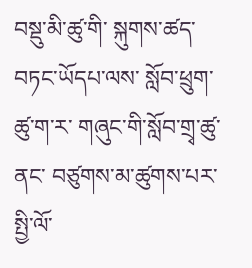བསྡུ་མི་ཚུ་གི་ སྐུགས་ཚད་བཏང་ཡོདཔ་ལས་ སློབ་ཕྲུག་ཚུ་ག་ར་ གཞུང་གི་སློབ་གྲྭ་ཚུ་ནང་ བཙུགས་མ་ཚུགས་པར་ སྤྱི་ལོ་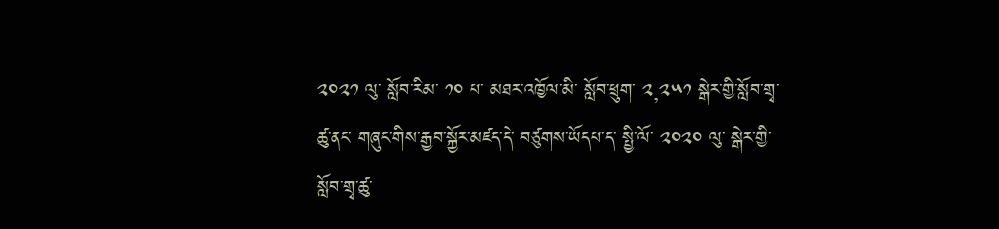༢༠༢༡ ལུ་ སློབ་རིམ་ ༡༠ པ་ མཐར་འཁྱོལ་མི་ སློབ་ཕྲུག་ ༢,༢༥༡ སྒེར་གྱི་སློབ་གྲྭ་ཚུ་ནང་ གཞུང་གིས་རྒྱབ་སྐྱོར་མཛད་དེ་ བཙུགས་ཡོདཔ་ད་ སྤྱི་ལོ་ ༢༠༢༠ ལུ་ སྒེར་གྱི་སློབ་གྲྭ་ཚུ་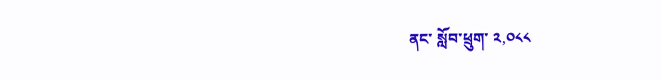ནང་ སློབ་ཕྲུག་ ༢,༠༨༨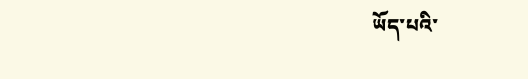ཡོད་པའི་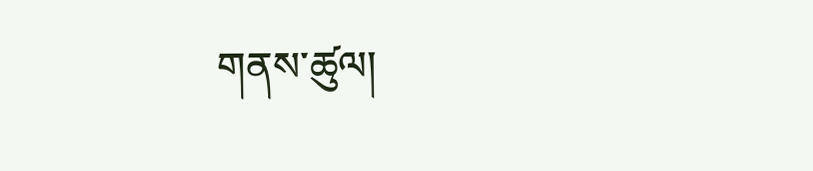གནས་ཚུལ།